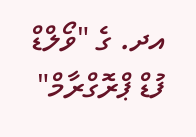އދ. ގެ "ވޯލްޑް ފުޑް ޕްރޮގްރާމް"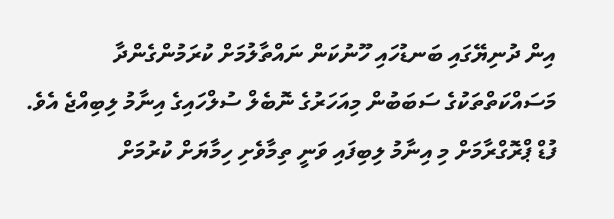އިން ދުނިޔޭގައި ބަނޑުހައި ހޫނުކަން ނައްތާލުމަށް ކުރަމުންގެންދާ މަސައްކަތްތަކުގެ ސަބަބުން މިއަހަރުގެ ނޮބެލް ސުލްހައިގެ އިނާމު ލިބިއްޖެ އެވެ.
ފުޑް ޕްރޮގްރާމަށް މި އިނާމު ލިބިފައި ވަނީ ތިމާވެށި ހިމާޔަށް ކުރުމަށް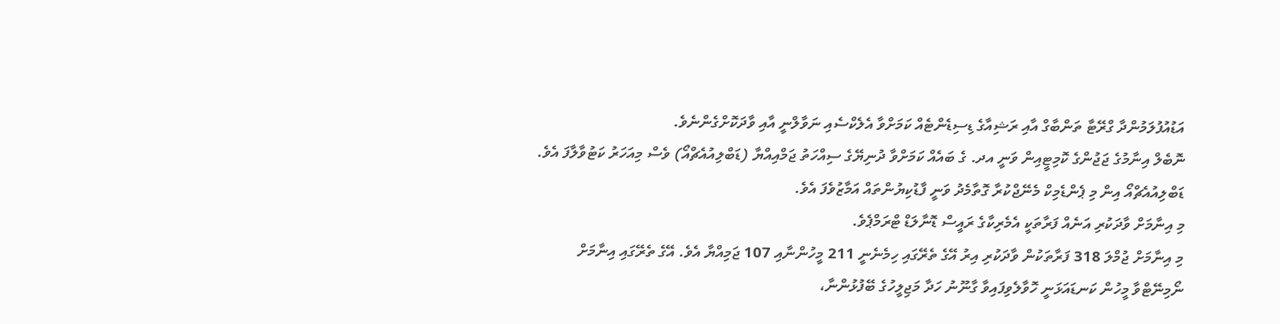އަޑުއުފުލަމުންދާ ގްރޭޓާ ތަންބާގް އާއި ރަޝިއާގެ ޑިސިޑެންޓެއް ކަމަށްވާ އެލެކްސެއި ނަވާލްނީ އާއި ވާދަކޮށްގެންނެވެ.
ނޮބެލް އިނާމުގެ ޖަޖުންގެ ކޮމިޓީއިން ވަނީ އދ. ގެ ބައެއް ކަމަށްވާ ދުނިޔޭގެ ސިއްހަތު ޖަމްއިއްޔާ (ޑަބްލިއުއެޗްއޯ) ވެސް މިއަހަރު ކަޓުވާލާފަ އެވެ. ޑަބްލިއުއެޗްއޯ އިން މި ޕެންޑެމިކް މެނޭޖްކުރާ ގޮތާމެދު ވަނީ ފާޑުކިޔުންތައް އަމާޒުވެފަ އެވެ.
މި އިނާމަށް ވާދަކުރި އަނެއް ފަރާތަކީ އެމެރިކާގެ ރައީސް ޑޮނާލަޑް ޓްރަމްޕެވެ.
މި އިނާމަށް ޖުމްލަ 318 ފަރާތަކުން ވާދަކުރި އިރު އޭގެ ތެރޭގައި ހިމެނެނީ 211 މީހުންނާއި 107 ޖަމިއްޔާ އެވެ. އޭގެ ތެރޭގައި އިނާމަށް ނޯމިނޭޓްވާ މީހުން ކަނޑައަޅަނީ ހޮވާލެވިފައިވާ ގާނޫނު ހަދާ މަޖިލީހުގެ ބޭފުޅުންނާ،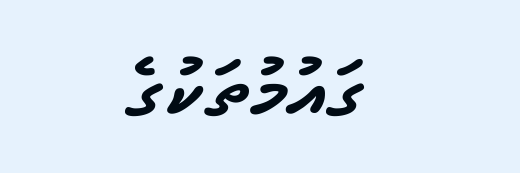ގައުމުތަކުގެ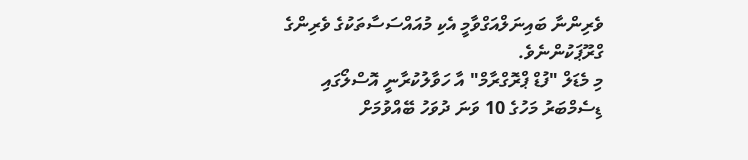ވެރިންނާ ބައިނަލްއަގްވާމީ އެކި މުއައްސަސާތަކުގެ ވެރިންގެ ގްރޫޕަކުންނެވެ.
މި މެޑަލް "ފުޑް ޕްރޮގްރާމް" އާ ހަވާލުކުރާނީ އޮސްލޯގައި ޑިސެމްބަރު މަހުގެ 10 ވަނަ ދުވަހު ބޭއްވުމަށް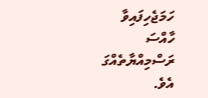ހަމަޖެހިފައިވާ ހާއްސަ ރަސްމިއްޔާތެއްގަ އެވެ.